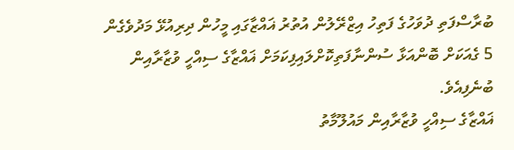ބުރާސްފަތި ދުވަހުގެ ފަތިހު އިޒްރޭލުން އުތުރު ޣައްޒާގައި މީހުން ދިރިއުޅޭ މަދުވެގެން 5 ގެއަކަށް ބޮންއަޅާ ސުންނާފަތިކޮށްލައިފިކަމަށް ޣައްޒާގެ ސިއްހީ ވުޒާރާއިން ބުނެފިއެވެ.
ޣައްޒާގެ ސިއްހީ ވުޒާރާއިން މައުލޫމާތު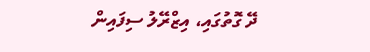ދޭ ގޮތުގައި، އިޒްރޭލު ސިފައިން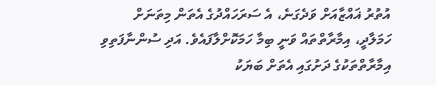އުތުރު ޣައްޒާއަށް ވަދެގަނެ، އެ ސަރަހައްދުގެ އެތަން މިތަނަށް ހަމަލާދީ، އިމާރާތްތައް ވަނީ ބިމާ ހަމަކޮށްލާފައެވެ. އަދި ސުންނާފަތިވި އިމާރާތްތަކުގެ ދަށުގައި އެތަށް ބަޔަކު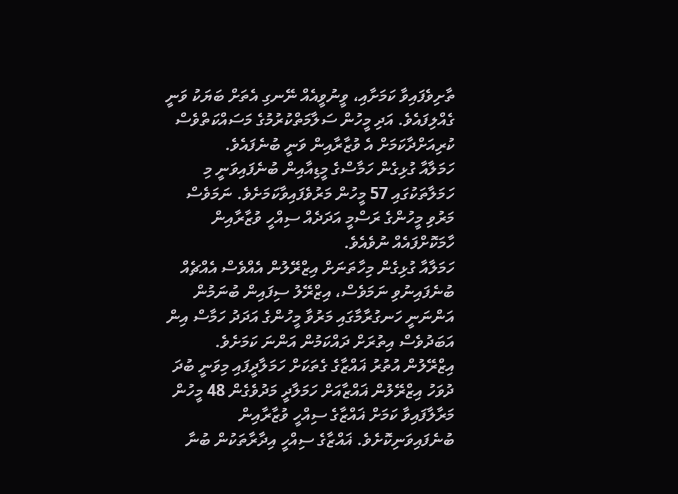ތާށިވެފައިވާ ކަމަށާއި، ވީނުވީއެއް ނޭނގި އެތަށް ބަޔަކު ވަނީ ގެއްލިފައެވެ. އަދި މީހުން ސަލާމަތްކުރުމުގެ މަސައްކަތްވެސް ކުރިއަށްދާކަމަށް އެ ވުޒާރާއިން ވަނީ ބުނެފައެވެ.
ހަމަލާއާ ގުޅިގެން ހަމާސްގެ މީޑިއާއިން ބުނެފައިވަނީ މި ހަމަލާތަކުގައި 57 މީހުން މަރުވެފައިވާކަމަށެވެ. ނަމަވެސް މަރުވި މީހުންގެ ރަސްމީ އަދަދެއް ސިއްހީ ވުޒާރާއިން ހާމަކޮށްފައެއް ނުވެއެވެ.
ހަމަލާއާ ގުޅިގެން މިހާތަނަށް އިޒްރޭލުން އެއްވެސް އެއްޗެއް ބުނެފައިނުވި ނަމަވެސް، އިޒްރޭލު ސިފައިން ބުނަމުން އަންނަނީ ހަނގުރާމާގައި މަރުވާ މީހުންގެ އަދަދު ހަމާސް އިން އަބަދުވެސް އިތުރަށް ދައްކަމުން އަންނަ ކަމަށެވެ.
އިޒްރޭލުން އުތުރު ޣައްޒާގެ ގެތަކަށް ހަމަލާދީފައި މިވަނީ ބުދަ ދުވަހު އިޒްރޭލުން ޣައްޒާއަށް ހަމަލާދީ މަދުވެގެން 48 މީހުން މަރާލާފައިވާ ކަމަށް ޣައްޒާގެ ސިއްހީ ވުޒާރާއިން ބުނެފައިވަނިކޮށެވެ. ޣައްޒާގެ ސިއްހީ އިދާރާތަކުން ބުނާ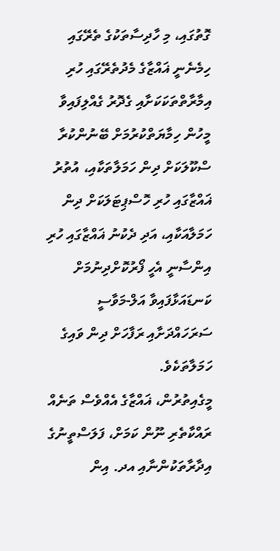ގޮތުގައި، މި ހާދިސާތަކުގެ ތެރޭގައި ހިމެނެނީ ޣައްޒާގެ މެދުތެރޭގައި ހުރި އިމާރާތްތަކަކަށާއި ގެދޮރު ގެއްލިފައިވާ މީހުން ހިމާޔަތްކުރުމަށް ބޭނުންކުރާ ސްކޫލަކަށް ދިން ހަމަލާތަކާއި، އުތުރު ޣައްޒާގައި ހުރި ހޮސްޕިޓަލަކަށް ދިން ހަމަލާއަކާއި، އަދި ދެކުނު ޣައްޒާގައި ހުރި އިންސާނީ އެހީ ފޯރުކޮށްދިނުމަށް ކަނޑައަޅާފައިވާ އަލް-މަވާސީ ސަރަހައްދަށާއި ރަފާހަށް ދިން ވައިގެ ހަމަލާތަކެވެ.
މީގެއިތުރުން، ޣައްޒާގެ އެއްވެސް ތަނެއް ރައްކާތެރި ނޫން ކަމަށް، ފަލަސްތީނުގެ އިދާރާތަކުންނާއި އދ. އިން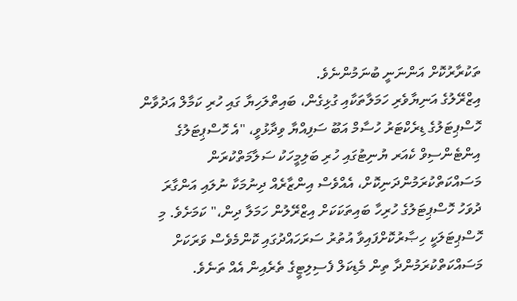ތަކުރާރުކޮށް އަންނަނީ ބުނަމުންނެވެ.
އިޒްރޭލުގެ އަނިޔާވެރި ހަމަލާތަކާއި ގުޅިގެން، ބައިތްލަހިޔާ ގައި ހުރި ކަމާލް އަދުވާން ހޮސްޕިޓަލުގެ ޑިރެކްޓަރު ހުސާމް އަބޫ ސަފިއްޔާ ވިދާޅުވީ، "އެ ހޮސްޕިޓަލުގެ އިންޓެންސިވް ކެއަރ ޔުނިޓުގައި ހުރި ބަލިމީހަކު ސަލާމަތްކުރަން މަސައްކަތްކުރަމުންދަނިކޮށް، އެއްވެސް އިންޒާރެއް ދިނުމަކާ ނުލައި އަންގާރަ ދުވަހު ހޮސްޕިޓަލުގެ ހުރިހާ ބައިތަކަކަށް އިޒްރޭލުން ހަމަލާ ދިން،" ކަމަށެވެ. މި ހޮސްޕިޓަލަކީ ހިޞާރުކޮށްފައިވާ އުތުރު ސަރަހައްދުގައި ކޮންމެވެސް ވަރަކަށް މަސައްކަތްކުރަމުންދާ ތިން މެޑިކަލް ފެސިލިޓީގެ ތެރެއިން އެއް ތަނެވެ.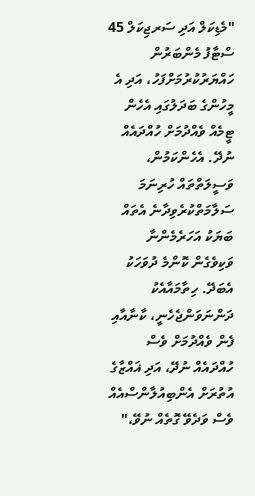"މެޑިކަލް އަދި ސަރޖިކަލް 45 ސްޓާފު މެންބަރުން ހައްޔަރުކުރުމަށްފަހު، އަދި އެ މީހުންގެ ބަދަލުގައި އެހެން ޓީމެއް ވެއްދުމަށް ހުއްދައެއް ނުދޭ. އެހެންކަމުން، ވަސީލަތްތައް ހުރިނަމަ ސަލާމަތްކުރެވިދާނެ އެތައް ބަޔަކު އަހަރެމެންނާ ވަކިވެގެން ކޮންމެ ދުވަހަކު އެބަދޭ. ހިތާމައާއެކު ދަންނަވަންޖެހެނީ، ކާނާއާއި ފެން ވެއްދުމަށް ވެސް ހުއްދައެއް ނުދޭ، އަދި ޣައްޒާގެ އުތުރަށް އެންބިއުލާންސްއެއް ވެސް ވަދެވޭ ގޮތެއް ނުވޭ،"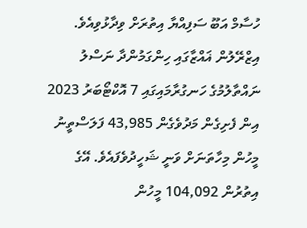ހުސާމް އަބޫ ސަފިއްޔާ އިތުރަށް ވިދާޅުވިއެވެ.
އިޒްރޭލުން ޣައްޒާގައި ހިންގަމުންދާ ނަސްލު ނައްތާލުމުގެ ހަނގުރާމައިގައި 7 އޮކްޓޯބަރު 2023 އިން ފެށިގެން މަދުވެގެން 43,985 ފަލަސްތީނު މީހުން މިހާތަނަށް ވަނީ ޝަހީދުވެފައެވެ. އޭގެ އިތުރުން 104,092 މީހުން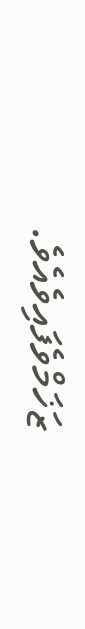ޒަޚަމްވެފައިވެއެވެ.